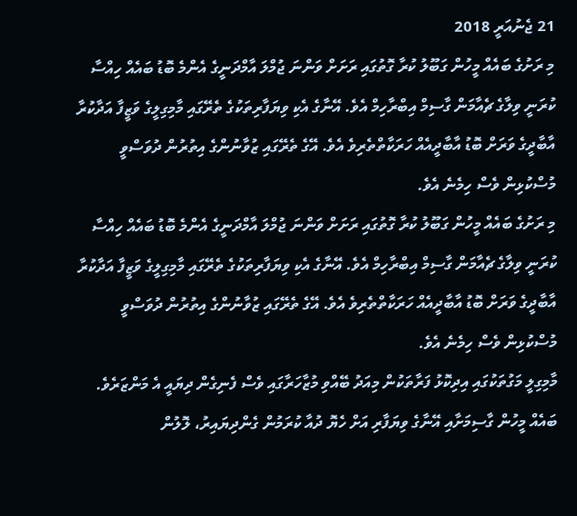21 ޖެނުއަރީ 2018
މި ރަށުގެ ބައެއް މީހުން ގަބޫލު ކުރާ ގޮތުގައި ރަށަށް ވަންނަ ޖުމްލަ އާމްދަނީގެ އެންމެ ބޮޑު ބައެއް ހިއްސާ ކުރަނީ ވިލާގެ ޗެއާމަން ގާސިމް އިބްރާހިމް އެވެ. އޭނާގެ އެކި ވިޔަފާރިތަކުގެ ތެރޭގައި މާމިގިލީގެ ވަޒީފާ އަދާކުރާ އާބާދީގެ ވަރަށް ބޮޑު އާބާދީއެއް ހަރަކާތްތެރިވެ އެވެ. އޭގެ ތެރޭގައި ޒުވާނުންގެ އިތުރުން ދުވަސްވީ މުސްކުޅިން ވެސް ހިމެނެ އެވެ.
މި ރަށުގެ ބައެއް މީހުން ގަބޫލު ކުރާ ގޮތުގައި ރަށަށް ވަންނަ ޖުމްލަ އާމްދަނީގެ އެންމެ ބޮޑު ބައެއް ހިއްސާ ކުރަނީ ވިލާގެ ޗެއާމަން ގާސިމް އިބްރާހިމް އެވެ. އޭނާގެ އެކި ވިޔަފާރިތަކުގެ ތެރޭގައި މާމިގިލީގެ ވަޒީފާ އަދާކުރާ އާބާދީގެ ވަރަށް ބޮޑު އާބާދީއެއް ހަރަކާތްތެރިވެ އެވެ. އޭގެ ތެރޭގައި ޒުވާނުންގެ އިތުރުން ދުވަސްވީ މުސްކުޅިން ވެސް ހިމެނެ އެވެ.
މާމިގިލީ މަގުތަކުގައި އިދިކޮޅު ފަރާތަކުން މިއަދު ބޭއްވި މުޒާހަރާގައި ވެސް ފެނިގެން ދިޔައީ އެ މަންޒަރެވެ. ބައެއް މީހުން ގާސިމަށާއި އޭނާގެ ވިޔަފާރި އަށް ހެޔޮ ދުއާ ކުރަމުން ގެންދިޔައިރު، ލޮލުން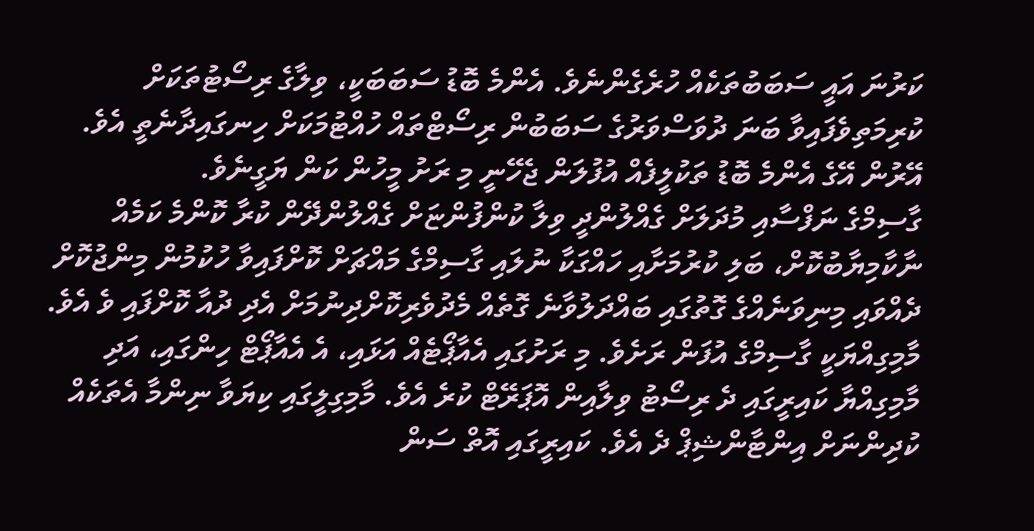ކަރުނަ އައީ ސަބަބުތަކެއް ހުރެގެންނެވެ. އެންމެ ބޮޑު ސަބަބަކީ، ވިލާގެ ރިސޯޓުތަކަށް ކުރިމަތިވެފައިވާ ބަނަ ދުވަސްވަރުގެ ސަބަބުން ރިސޯޓްތައް ހުއްޓުމަކަށް ހިނގައިދާނެތީ އެވެ. އޭރުން އޭގެ އެންމެ ބޮޑު ތަކުލީފެއް އުފުލަން ޖެހޭނީ މި ރަށު މީހުން ކަން ޔަގީނެވެ.
ގާސިމްގެ ނަފްސާއި މުދަލަށް ގެއްލުންދީ ވިލާ ކުންފުންޏަށް ގެއްލުންދޭން ކުރާ ކޮންމެ ކަމެއް ނާކާމިޔާބުކޮށް، ބަލި ކުރުމަށާއި ހައްގަކާ ނުލައި ގާސިމްގެ މައްޗަށް ކޮށްފައިވާ ހުކުމުން މިންޖުކޮށް ދެއްވައި މިނިވަނެއްގެ ގޮތުގައި ބައްދަލުވާނެ ގޮތެއް މެދުވެރިކޮށްދިނުމަށް އެދި ދުއާ ކޮށްފައި ވެ އެވެ.
މާމިގިއްޔަކީ ގާސިމްގެ އުފަން ރަށެވެ. މި ރަށުގައި އެއާޕޯޓެއް އަޅައި، އެ އެއާޕޯޓް ހިންގައި، އަދި މާމިގިއްޔާ ކައިރީގައި ދެ ރިސޯޓު ވިލާއިން އޮޕަރޭޓް ކުރެ އެވެ. މާމިގިލީގައި ކިޔަވާ ނިންމާ އެތަކެއް ކުދިންނަށް އިންޓާންޝިޕް ދެ އެވެ. ކައިރީގައި އޮތް ސަން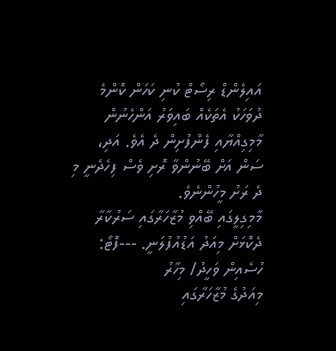އައިލެންޑް ރިސޯޓް ކުނި ކަހަން ކޮންމެ ދުވަހަކު އެތަކެއް ބައިވަރު އަންހެނުން މާމިގިއްޔާއި ފެންފުށިން ދެ އެވެ. އަދި، ސަން އަށް ބޭނުންވާ ރޮށި ވެސް ފިހެދެނީ މި ދެ ރަށު މީހުންނެވެ.
މާމިގިލީގައި ބޭއްވި މުޒާހަރާގައި ސަރުކާރާ ދެކޮޅަށް މިއަދު އަޑުއުފުލަނީ. ---ފޮޓޯ: ހުސެއިން ވަހީދު/ މިހާރު
މިއަދުގެ މުޒާހަރާގައި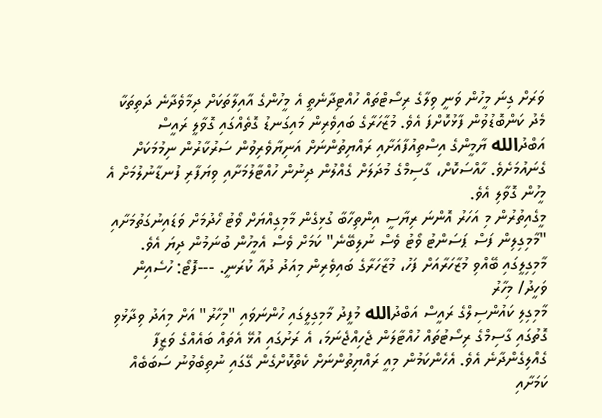ވަރަށް ގިނަ މީހުން ވަނީ ވިލާގެ ރިސޯޓްތައް ހުއްޓިދާނެތީ އެ މީހުންގެ އާއިލާތަކަށް ދިމާވެދާނެ ދަތިތަކާ މެދު ކަންބޮޑުވުން ފާޅުކޮށްފަ އެވެ. މުޒާހަރާގެ ބައިވެރިން މައިގަނޑު ގޮތެއްގައި ގޮވާލީ ރައީސް އަބްދުالله ޔާމީންގެ އިސްތިއުފާއަށާއި ރައްޔިތުންނަށް އަނިޔާވެރިވުން ސަރުކާރުން ނިމުމަކަށް ގެނައުމަށެވެ. ހާއްސަކޮށް، ގާސިމްގެ މުދަލަށް ގެއްލުން ދިނުން ހުއްޓާލުމަށާއި ވިޔަފާރި ފުނޑާނުލުމަށް އެ މީހުން ގޮވާލި އެވެ.
މީގެއިތުރުން މި އަހަރު އޮންނަ ރިޔާސީ އިންތިހާބާ ގުޅިގެން މާމިގިއްޔަށް ވޯޓު ހޯދުމަށް ވަޑައިނުގަތުމަށާއި "މާމިގިލިން ފަސް ޕަސަންޓު ވޯޓު ވެސް ނުލިބޭނެ" ކަމަށް ވެސް އެމީހުން ބުނަމުން ދިޔަ އެވެ.
މާމިގިލީގައި ބޭއްވި މުޒާހަރާއަށް ފަހު، މުޒާހަރާގެ ބައިވެރިން މިއަދު ދުއާ ކުރަނީ. ---ފޮޓޯ: ހުސެއިން ވަހީދު/ މިހާރު
މާމިގިލި ކައުންސިލްގެ ރައީސް އަބްދުالله މުފީދު މާމިގިލީގައި ހުންނަވައި "މިހާރު" އަށް މިއަދު ވިދާޅުވި ގޮތުގައި ގާސިމްގެ ރިސޯޓުތައް ހުއްޓާލަން ޖެހިއްޖެނަމަ، އެ ރަށުގައި އުޅޭ އެތައް ބައެއްގެ ވަޒީފާ ގެއްލިގެންދާނެ އެވެ. އެހެންކަމުން މިއީ ރައްޔިތުންނަށް ކެތްކޮށްގެން ގޭގައި ނުތިބެވުނު ސަބަބެއް ކަމަށާއި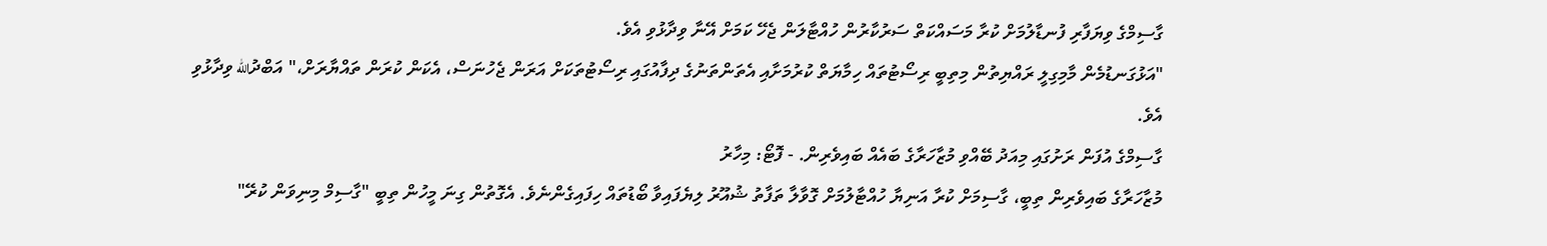ގާސިމްގެ ވިޔަފާރި ފުނޑާލުމަށް ކުރާ މަސައްކަތް ސަރުކާރުން ހުއްޓާލަން ޖެހޭ ކަމަށް އޭނާ ވިދާޅުވި އެވެ.
"އަޅުގަނޑުމެން މާމިގިލީ ރައްޔިތުން މިތިބީ ރިސޯޓުތައް ހިމާޔަތް ކުރުމަށާއި އެތަންތަނުގެ ދިފާއުގައި ރިސޯޓުތަކަށް އަރަން ޖެހުނަސް، އެކަން ކުރަން ތައްޔާރަށް،" އަބްދުالله ވިދާޅުވި އެވެ.
ގާސިމްގެ އުފަން ރަށުގައި މިއަދު ބޭއްވި މުޒާހަރާގެ ބައެއް ބައިވެރިން. - ފޮޓޯ: މިހާރު
މުޒާހަރާގެ ބައިވެރިން ތިބީ، ގާސިމަށް ކުރާ އަނިޔާ ހުއްޓާލުމަށް ގޮވާލާ ތަފާތު ޝުއޫރު ލިޔެފައިވާ ބޯޑުތައް ހިފައިގެންނެވެ. އެގޮތުން ގިނަ މީހުން ތިބީ "ގާސިމް މިނިވަން ކުރޭ"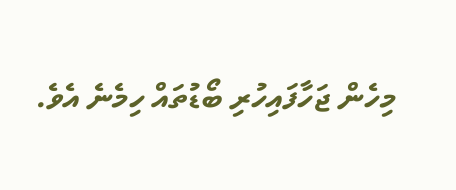މިހެން ޖަހާފައިހުރި ބޯޑުތައް ހިމެނެ އެވެ.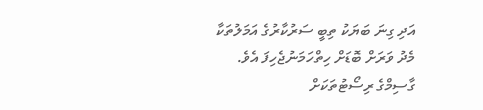އަދި ގިނަ ބަޔަކު ތިބީ ސަރުކާރުގެ އަމަލުތަކާ މެދު ވަރަށް ބޮޑަށް ހިތްހަމަނުޖެހިފަ އެވެ.
ގާސިމްގެ ރިސޯޓުތަކަށް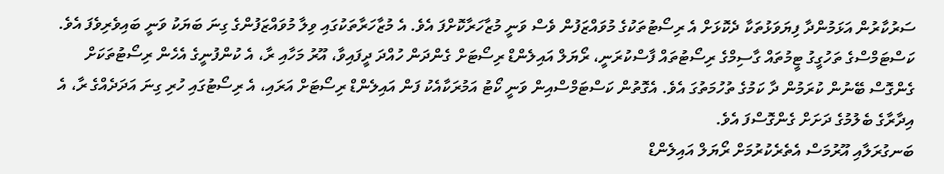ސަރުކާރުން އަޅަމުންދާ ފިޔަވަޅުތަކާ ދެކޮޅަށް އެ ރިސޯޓުތަކުގެ މުވައްޒަފުން ވެސް ވަނީ މުޒާހަރާކޮށްފަ އެވެ. އެ މުޒާހަރާތަކުގައި ވިލާ މުވައްޒަފުންގެ ގިނަ ބަޔަކު ވަނީ ބައިވެރިވެފަ އެވެ.
ކަސްޓަމްސްގެ ތަހުގީގު ޓީމުތައް ގާސިމްގެ ރިސޯޓުތައް ފާސްކުރަނީ، ރޯޔަލް އައިލެންޑް ރިސޯޓަށް ގެންދަން ހުއްދަ ދީފައިވާ، އޫރު މަހާއި ރާ، އެ ކުންފުނީގެ އެހެން ރިސޯޓުތަކަށް ގެންގޮސް ބޭނުން ކުރަމުން ދާ ކަމުގެ ތުހުމަތުގަ އެވެ. އެގޮތުން ކަސްޓަމްސްއިން ވަނީ ކޯޓު އަމުރަކާއެކު ފަން އައިލެންޑް ރިސޯޓަށް އަރައި، އެ ރިސޯޓުގައި ހުރި ގިނަ އަދަދެއްގެ ރާ، އެ އިދާރާގެ ބެލުމުގެ ދަށަށް ގެންގޮސްފަ އެވެ.
ބަނގުރަލާއި އޫރުމަސް އެތެރެކުރުމަށް ރޯޔަލް އައިލެންޑް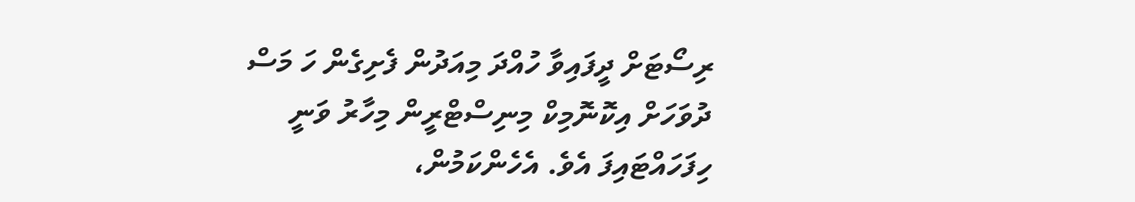ރިސޯޓަށް ދީފައިވާ ހުއްދަ މިއަދުން ފެށިގެން ހަ މަސް ދުވަހަށް އިކޮނޮމިކް މިނިސްޓްރީން މިހާރު ވަނީ ހިފަހައްޓައިފަ އެވެ. އެހެންކަމުން،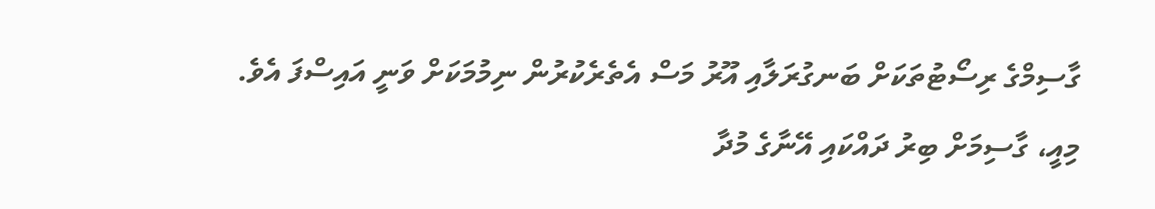ގާސިމްގެ ރިސޯޓުތަކަށް ބަނގުރަލާއި އޫރު މަސް އެތެރެކުރުން ނިމުމަކަށް ވަނީ އައިސްފަ އެވެ.
މިއީ، ގާސިމަށް ބިރު ދައްކައި އޭނާގެ މުދާ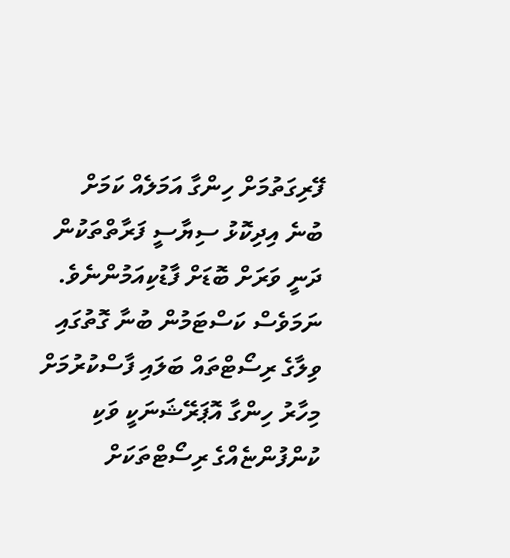ފޭރިގަތުމަށް ހިންގާ އަމަލެއް ކަމަށް ބުނެ އިދިކޮޅު ސިޔާސީ ފަރާތްތަކުން ދަނީ ވަރަށް ބޮޑަށް ފާޑުކިއަމުންނެވެ. ނަމަވެސް ކަސްޓަމުން ބުނާ ގޮތުގައި ވިލާގެ ރިސޯޓްތައް ބަލައި ފާސްކުރުމަށް މިހާރު ހިންގާ އޮޕަރޭޝަނަކީ ވަކި ކުންފުންޏެއްގެ ރިސޯޓްތަކަށް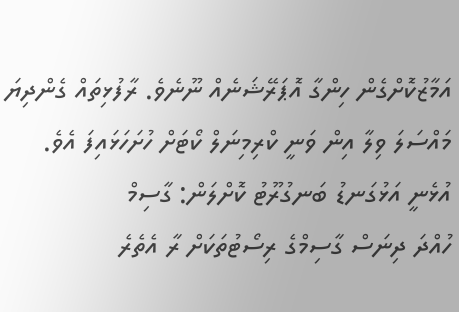އަމާޒުކޮށްގެން ހިންގާ އޮޕަރޭޝަނެއް ނޫނެވެ. ރާފުޅިތައް ގެންދިޔަ މައްސަލަ ވިލާ އިން ވަނީ ކްރިމިނަލް ކޯޓަށް ހުށަހަޅައިފަ އެވެ.
އުޅެނީ އަޅުގަނޑު ބަނގުރޫޓު ކޮށްލަން: ގާސިމް
ހުއްދަ ދިނަސް ގާސިމްގެ ރިސޯޓުތަކަށް ރާ އެތެރެ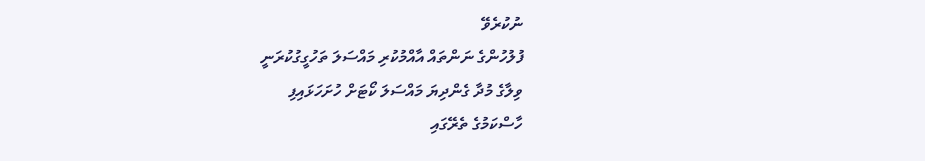ނުކުރެވޭ
ފުލުހުންގެ ނަންތައް އާއްމުކުރި މައްސަލަ ތަހުގީގުކުރަނީ
ވިލާގެ މުދާ ގެންދިޔަ މައްސަލަ ކޯޓަށް ހުށަހަޅައިފި
ހާސްކަމުގެ ތެރޭގައި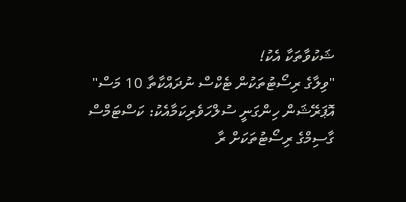ޝަކުވާތަކާ އެކު!
"ވިލާގެ ރިސޯޓުތަކުން ޓެކްސް ނުދައްކާތާ 10 މަސް"
އޮޕަރޭޝަން ހިންގަނީ ސުލްހަވެރިކަމާއެކު: ކަސްޓަމްސް
ގާސިމްގެ ރިސޯޓުތަކަށް ރާ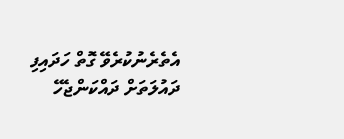އެތެރެނުކުރެވޭ ގޮތް ހަދައިފި
ދައުލަތަށް ދައްކަންޖެހޭ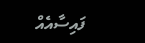ފައިސާއެއް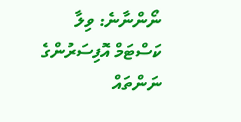ނޯންނާނެ: ވިލާ
ކަސްޓަމް އޮފިސަރުންގެ ނަންތައް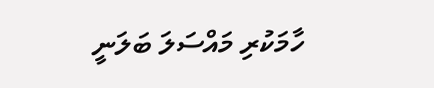ހާމަކުރި މައްސަލަ ބަލަނީ